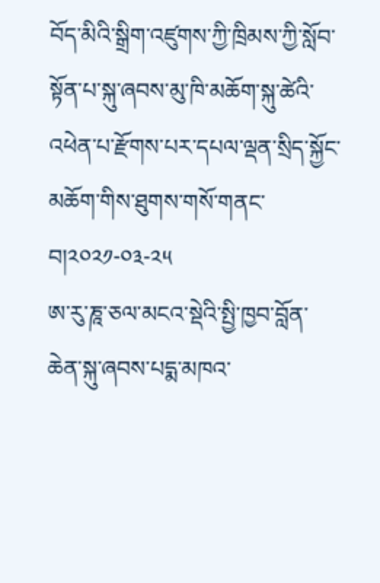བོད་མིའི་སྒྲིག་འཛུགས་ཀྱི་ཁྲིམས་ཀྱི་སློབ་སྟོན་པ་སྐུ་ཞབས་མུ་ཁི་མཆོག་སྐུ་ཚེའི་འཕེན་པ་རྫོགས་པར་དཔལ་ལྡན་སྲིད་སྐྱོང་མཆོག་གིས་ཐུགས་གསོ་གནང་བ།༢༠༢༡-༠༣-༢༥
ཨ་རུ་ཎཱ་ཅལ་མངའ་སྡེའི་སྤྱི་ཁྱབ་བློན་ཆེན་སྐུ་ཞབས་པདྨ་མཁའ་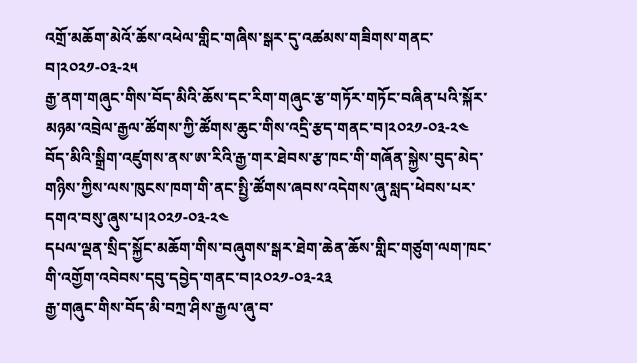འགྲོ་མཆོག་མེའོ་ཆོས་འཕེལ་གླིང་གཞིས་སྒར་དུ་འཚམས་གཟིགས་གནང་བ།༢༠༢༡-༠༣-༢༥
རྒྱ་ནག་གཞུང་གིས་བོད་མིའི་ཆོས་དང་རིག་གཞུང་རྩ་གཏོར་གཏོང་བཞིན་པའི་སྐོར་མཉམ་འབྲེལ་རྒྱལ་ཚོགས་ཀྱི་ཚོགས་ཆུང་གིས་འདྲི་རྩད་གནང་བ།༢༠༢༡-༠༣-༢༤
བོད་མིའི་སྒྲིག་འཛུགས་ནས་ཨ་རིའི་རྒྱ་གར་ཐེབས་རྩ་ཁང་གི་གཞོན་སྐྱེས་བུད་མེད་གཉིས་ཀྱིས་ལས་ཁུངས་ཁག་གི་ནང་སྤྱི་ཚོགས་ཞབས་འདེགས་ཞུ་སླད་ཕེབས་པར་དགའ་བསུ་ཞུས་པ།༢༠༢༡-༠༣-༢༤
དཔལ་ལྡན་སྲིད་སྐྱོང་མཆོག་གིས་བཞུགས་སྒར་ཐེག་ཆེན་ཆོས་གླིང་གཙུག་ལག་ཁང་གི་འགྱོག་འབེབས་དབུ་དབྱེད་གནང་བ།༢༠༢༡-༠༣-༢༣
རྒྱ་གཞུང་གིས་བོད་མི་བཀྲ་ཤིས་རྒྱལ་ཞུ་བ་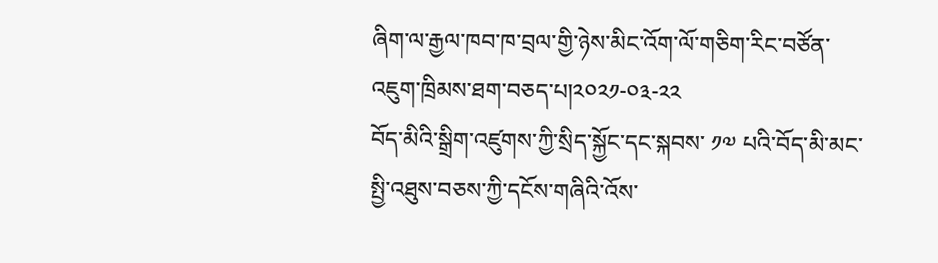ཞིག་ལ་རྒྱལ་ཁབ་ཁ་བྲལ་གྱི་ཉེས་མིང་འོག་ལོ་གཅིག་རིང་བཙོན་འཇུག་ཁྲིམས་ཐག་བཅད་པ།༢༠༢༡-༠༣-༢༢
བོད་མིའི་སྒྲིག་འཛུགས་ཀྱི་སྲིད་སྐྱོང་དང་སྐབས་ ༡༧ པའི་བོད་མི་མང་སྤྱི་འཐུས་བཅས་ཀྱི་དངོས་གཞིའི་འོས་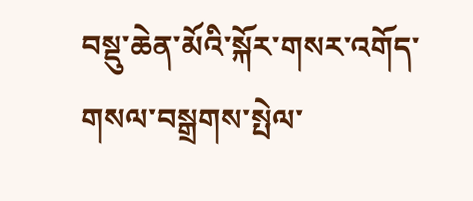བསྡུ་ཆེན་མོའི་སྐོར་གསར་འགོད་གསལ་བསྒྲགས་སྤེལ་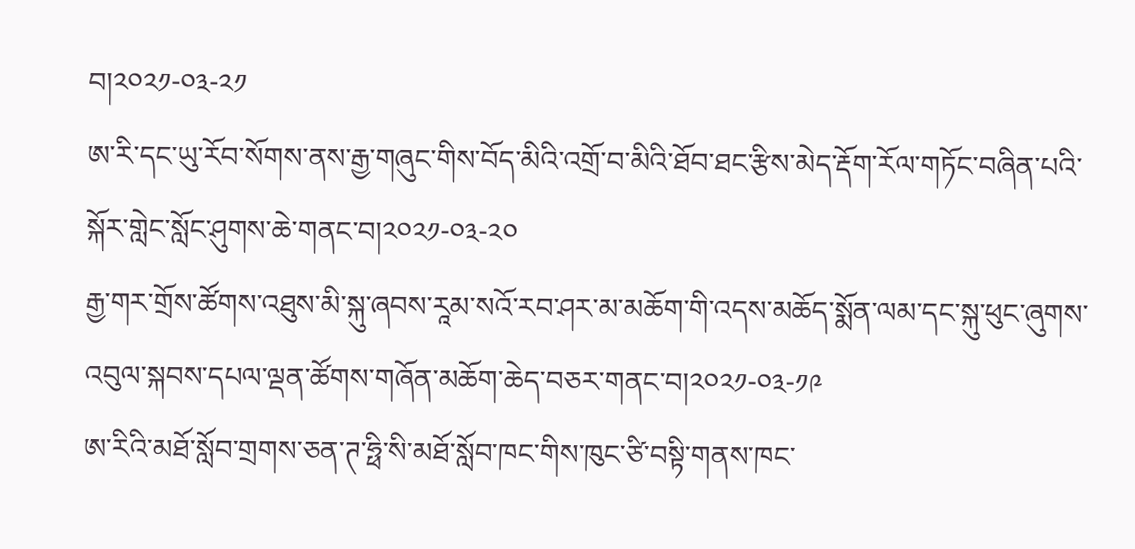བ།༢༠༢༡-༠༣-༢༡
ཨ་རི་དང་ཡུ་རོབ་སོགས་ནས་རྒྱ་གཞུང་གིས་བོད་མིའི་འགྲོ་བ་མིའི་ཐོབ་ཐང་རྩིས་མེད་རྡོག་རོལ་གཏོང་བཞིན་པའི་སྐོར་གླེང་སློང་ཤུགས་ཆེ་གནང་བ།༢༠༢༡-༠༣-༢༠
རྒྱ་གར་གྲོས་ཚོགས་འཐུས་མི་སྐུ་ཞབས་རཱམ་སའོ་རབ་ཤར་མ་མཆོག་གི་འདས་མཆོད་སྨོན་ལམ་དང་སྐུ་ཕུང་ཞུགས་འབུལ་སྐབས་དཔལ་ལྡན་ཚོགས་གཞོན་མཆོག་ཆེད་བཅར་གནང་བ།༢༠༢༡-༠༣-༡༩
ཨ་རིའི་མཐོ་སློབ་གྲགས་ཅན་ཊ་ཧྥི་སི་མཐོ་སློབ་ཁང་གིས་ཁུང་ཙི་བསྟི་གནས་ཁང་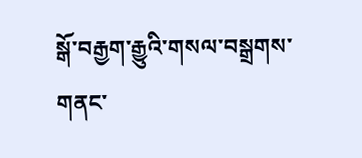སྒོ་བརྒྱག་རྒྱུའི་གསལ་བསྒྲགས་གནང་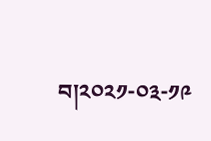བ།༢༠༢༡-༠༣-༡༩